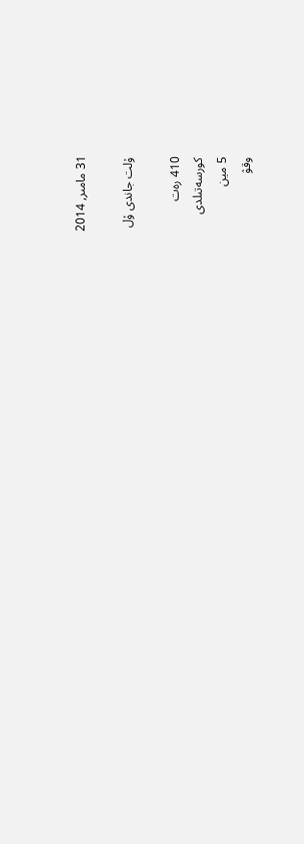31 مامىر, 2014

ۇلت جاندى ۇل

410 رەت
كورسەتىلدى
5 مين
وقۋ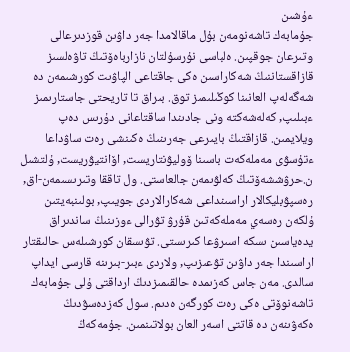ءۇشىن
جۇمابەك تاشەنومەن بۇل ماقالامدا جەر داۋىن قوزدىرعالى وتىرعان جوقپىن. ەلباسى نۇرسۇلتان نازارباەۆتىڭ تاۋەلسىز قازاقستاننىڭ شەكاراسىن ەكى جاقتاعى الپاۋىت كورشىمەن دە شەگەلەپ العانىنا كوڭىلىمىز توق. بىراق تا تاريحتى جاستارىمىز ءبىلىپ, كەلەشەكتە ونى جادىندا ساقتاعانى دۇرىس دەپ ويلايمىن. قازاقتىڭ بايىرعى جەرىنىڭ ەكىنشى رەت ساۋداعا ءتۇسۋى مەملەكەت باسىنا ۆوليۋنتاريست, اۆانتيۋريست, ۇلتشىل ن.حرۋششەۆتىڭ كەلۋىمەن جالعاستى. ول تاققا وتىرىسىمەن-اق, رەسپۋبليكالار اراسىنداعى شەكارالاردى جويىپ, بولىنبەيتىن ۇلكەن رەسەي مەملەكەتىن قۇرۋ تۋرالى ءوزىنىڭ ساندىراق يدەياسىن ىسكە اسىرۋعا كىرىستى. تۋىسقان كورشىلەس حالىقتار اراسىندا جەر داۋىن تۋعىزىپ, ولاردى ءبىر-بىرىنە قارسى ايداپ سالدى. مەن جاس كەزىمدە حالقىمىزدىڭ ارداقتى ۇلى جۇمابەك تاشەنوۆتى ەكى رەت كورگەن ەدىم. سول كەزدەسۋدىڭ ەكەۋىنەن دە قاتتى اسەر العان بولاتىنمىن. جۇمەكەڭ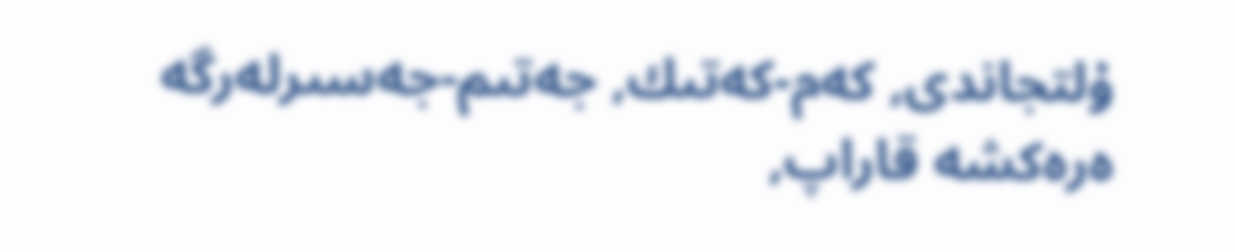ۇلتجاندى, كەم-كەتىك, جەتىم-جەسىرلەرگە ەرەكشە قاراپ,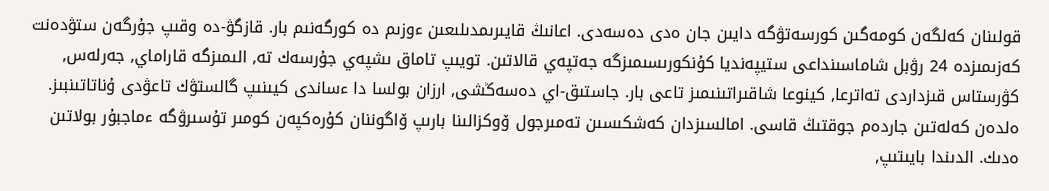قولىنان كەلگەن كومەگىن كورسەتۋگە دايىن جان ەدى دەسەدى. اعانىڭ قايىرىمدىلىعىن ءوزىم دە كورگەنىم بار. قازگۋ-دە وقىپ جۇرگەن ستۋدەنت كەزىمىزدە 24 رۋبل شاماسىنداعى ستيپەنديا كۇنكورىسىمىزگە جەتپەي قالاتىن. تويىپ تاماق ىشپەي جۇرسەك تە, الىمىزگە قاراماي, جەرلەس, كۋرستاس قىزداردى تەاترعا, كينوعا شاقىراتىنىمىز تاعى بار. جاستىق-اي دەسەڭشى, ارزان بولسا دا ءساندى كيىنىپ گالستۋك تاعۋدى ۇناتاتىنبىز. ەلدەن كەلەتىن جاردەم جوقتىڭ قاسى. امالسىزدان كەشكىسىن تەمىرجول ۆوكزالىنا بارىپ ۆاگوننان كۇرەكپەن كومىر تۇسىرۋگە ءماجبۇر بولاتىن ەدىك. الدىندا بايىتىپ,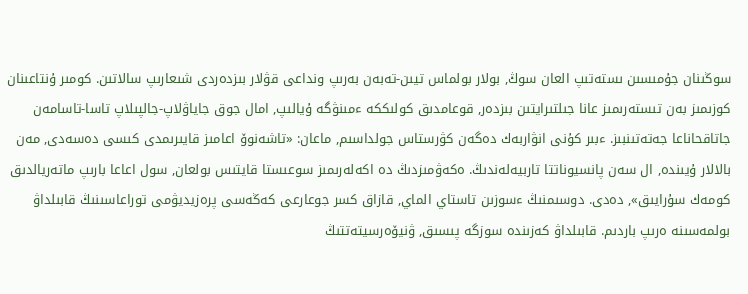سوڭىنان جۇمىسىن ىستەتىپ العان سوڭ, بولار بولماس تيىن-تەبەن بەرىپ ونداعى قۋلار بىزدەردى شىعارىپ سالاتىن. كومىر ۇنتاعىنان كوزىمىز بەن تىستەرىمىز عانا جىلتىرايتىن بىزدەر, قوعامدىق كولىككە ءمىنۋگە ۇيالىپ, امال جوق جاياۋلاپ-جالپىلاپ تاسا-تاسامەن جاتاقحاناعا جەتەتىنبىز. ءبىر كۇنى انۋاربەك دەگەن كۋرستاس جولداسىم, ماعان: «تاشەنوۆ اعامىز قايىرىمدى كىسى دەسەدى, مەن بالالار ۇيىندە, ال سەن پانسيوناتتا تاربيەلەندىڭ. ەكەۋمىزدىڭ دە اكەلەرىمىز سوعىستا قايتىس بولعان, سول اعاعا بارىپ ماتەريالدىق كومەك سۇرايىق», دەدى. دوسىمنىڭ ءسوزىن تاستاي الماي, قازاق كسر جوعارعى كەڭەسى پرەزيديۋمى توراعاسىنىڭ قابىلداۋ بولمەسىنە ەرىپ باردىم. قابىلداۋ كەزىندە سوزگە پىسىق, ۋنيۆەرسيتەتتىڭ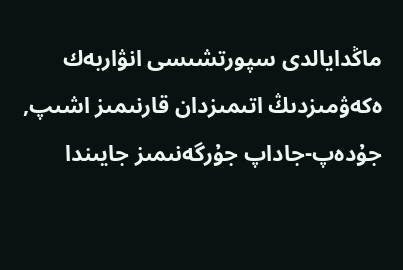ماڭدايالدى سپورتشىسى انۋاربەك ەكەۋمىزدىڭ اتىمىزدان قارنىمىز اشىپ, جۇدەپ-جاداپ جۇرگەنىمىز جايىندا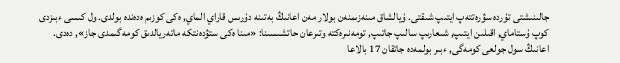جالىنىشتى تۇردە سۋرەتتەپ ايتىپ شىقتى. ۇيالشاق مىنەزىمنەن بولار مەن اعانىڭ بەتىنە دۇرىس قاراي الماي, ەكى كوزىم ەدەندە بولدى. ول كىسى ءبىزدى كوپ ۇستاماي, اقىلىن ايتىپ, شىعارىپ سالىپ جاتىپ, تومەنىرەكتە وتىرعان حاتشىسىنا: «مىنا ەكى ستۋدەنتكە ماتەريالدىق كومەگىمدى جاز», دەدى. اعانىڭ سول جولعى كومەگى, ءبىر بولمەدە جاتقان 17 بالاعا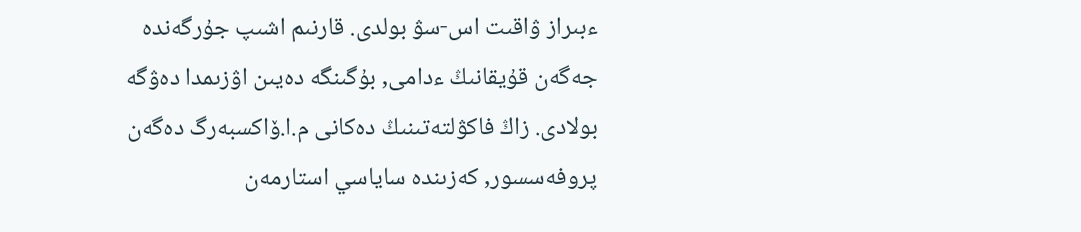ءبىراز ۋاقىت اس-سۋ بولدى. قارنىم اشىپ جۇرگەندە جەگەن قۇيقانىڭ ءدامى, بۇگىنگە دەيىن اۋزىمدا دەۋگە بولادى. زاڭ فاكۋلتەتىنىڭ دەكانى م.ا.ۆاكسبەرگ دەگەن پروفەسسور, كەزىندە ساياسي استارمەن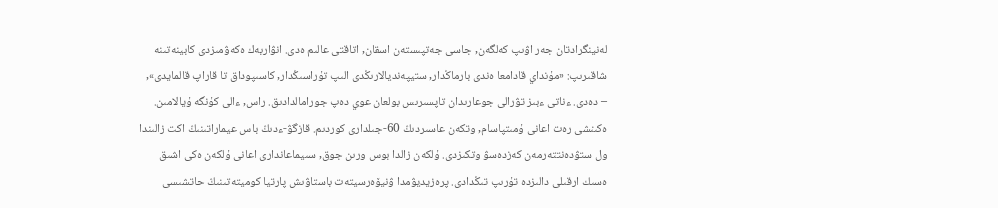لەنينگرادتان جەر اۋىپ كەلگەن, جاسى جەتپىستەن اسقان, اتاقتى عالىم ەدى. انۋاربەك ەكەۋمىزدى كابينەتىنە شاقىرىپ: «مۇنداي قادامعا ەندى بارماڭدار, ستيپەنديالارىڭدى الىپ تۇراسىڭدار, كاسىپوداق تا قاراپ قالمايدى», – دەدى. ءناتى ءبىز تۋرالى جوعارىدان تاپسىرىس بولعان عوي دەپ جورامالدادىق. راس, ءالى كۇنگە ۇيالامىن. ەكىنشى رەت اعانى ۇمىتپاسام, وتكەن عاسىردىڭ 60-جىلدارى كوردىم. قازگۋ-ءدىڭ باس عيماراتىنىڭ اكت زالىندا ول ستۋدەنتتەرمەن كەزدەسۋ وتكىزدى. ۇلكەن زالدا بوس ورىن جوق, سىيماعاندارى اعانى ۇلكەن ەكى اشىق ەسىك ارقىلى دالىزدە تۇرىپ تىڭدادى. پرەزيديۋمدا ۋنيۆەرسيتەت باستاۋىش پارتيا كوميتەتىنىڭ حاتشىسى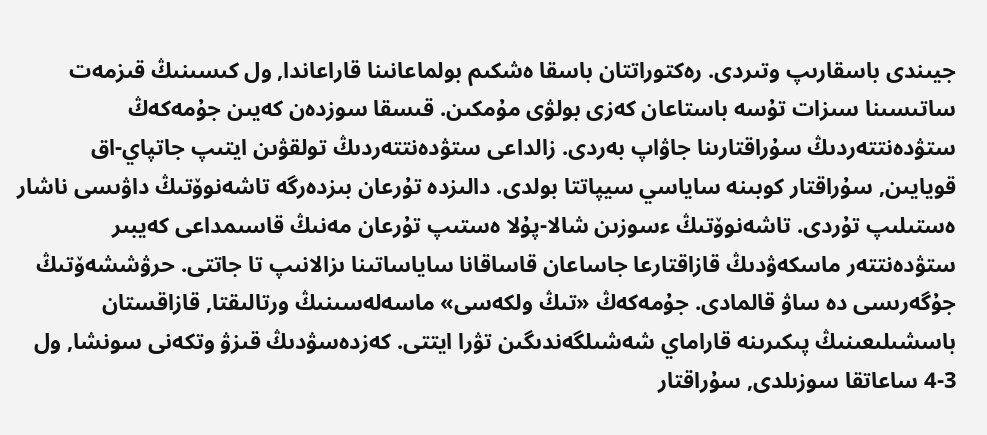جيىندى باسقارىپ وتىردى. رەكتوراتتان باسقا ەشكىم بولماعانىنا قاراعاندا, ول كىسىنىڭ قىزمەت ساتىسىنا سىزات تۇسە باستاعان كەزى بولۋى مۇمكىن. قىسقا سوزدەن كەيىن جۇمەكەڭ ستۋدەنتتەردىڭ سۇراقتارىنا جاۋاپ بەردى. زالداعى ستۋدەنتتەردىڭ تولقۋىن ايتىپ جاتپاي-اق قويايىن, سۇراقتار كوبىنە ساياسي سيپاتتا بولدى. دالىزدە تۇرعان بىزدەرگە تاشەنوۆتىڭ داۋىسى ناشار ەستىلىپ تۇردى. تاشەنوۆتىڭ ءسوزىن شالا-پۇلا ەستىپ تۇرعان مەنىڭ قاسىمداعى كەيبىر ستۋدەنتتەر ماسكەۋدىڭ قازاقتارعا جاساعان قاساقانا ساياساتىنا ىزالانىپ تا جاتتى. حرۋششەۆتىڭ جۇگەرىسى دە ساۋ قالمادى. جۇمەكەڭ «تىڭ ولكەسى» ماسەلەسىنىڭ ورتالىقتا, قازاقستان باسشىلىعىنىڭ پىكىرىنە قاراماي شەشىلگەندىگىن تۋرا ايتتى. كەزدەسۋدىڭ قىزۋ وتكەنى سونشا, ول 3-4 ساعاتقا سوزىلدى, سۇراقتار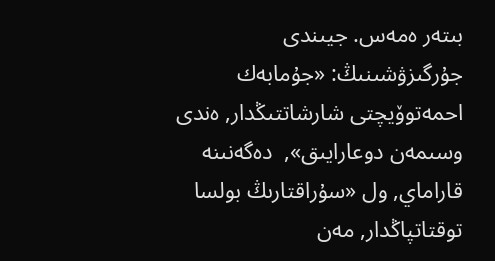بىتەر ەمەس. جيىندى جۇرگىزۋشىنىڭ: «جۇمابەك احمەتوۆيچتى شارشاتتىڭدار, ەندى وسىمەن دوعارايىق»,  دەگەنىنە قاراماي, ول «سۇراقتارىڭ بولسا توقتاتپاڭدار, مەن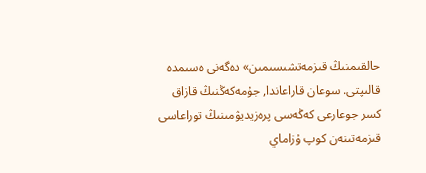حالقىمنىڭ قىزمەتشىسىمىن» دەگەنى ەسىمدە قالىپتى. سوعان قاراعاندا, جۇمەكەڭنىڭ قازاق كسر جوعارعى كەڭەسى پرەزيديۋمىنىڭ توراعاسى قىزمەتىنەن كوپ ۇزاماي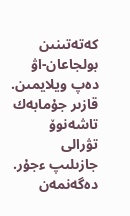كەتەتىنىن بولجاعان-اۋ دەپ ويلايمىن. قازىر جۇمابەك تاشەنوۆ تۋرالى جازىلىپ ءجۇر. دەگەنمەن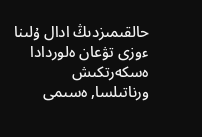حالقىمىزدىڭ ادال ۇلىنا ءوزى تۋعان ەلوردادا ەسكەرتكىش ورناتىلسا, ەسىمى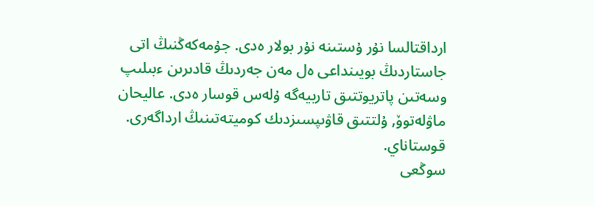ارداقتالسا نۇر ۇستىنە نۇر بولار ەدى. جۇمەكەڭنىڭ اتى جاستاردىڭ بويىنداعى ەل مەن جەردىڭ قادىرىن ءبىلىپ وسەتىن پاتريوتتىق تاربيەگە ۇلەس قوسار ەدى. عاليحان ماۋلەتوۆ, ۇلتتىق قاۋىپسىزدىك كوميتەتىنىڭ ارداگەرى. قوستاناي.
سوڭعى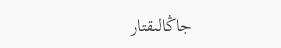جاڭالىقتار